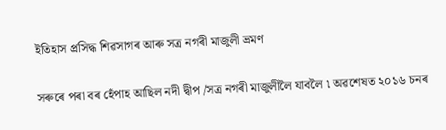ইতিহাস প্ৰসিদ্ধ শিৱসাগৰ আৰু সত্ৰ নগৰী মাজুলী ভ্ৰমণ

সৰুৰে পৰা বৰ হেঁপাহ আছিল নদী দ্বীপ /সত্ৰ নগৰী মাজুলীলৈ যাবলৈ ৷ অৱশেষত ২০১৬ চনৰ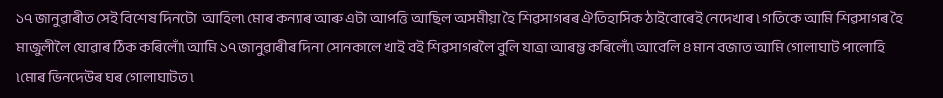১৭ জানুৱাৰীত সেই বিশেষ দিনটো  আহিল৷ মোৰ কন্যাৰ আৰু এটা আপত্তি আছিল অসমীয়া হৈ শিৱসাগৰৰ ঐতিহাসিক ঠাইবোৰেই নেদেখাৰ ৷ গতিকে আমি শিৱসাগৰ হৈ মাজুলীলৈ যোৱাৰ ঠিক কৰিলোঁ৷ আমি ১৭ জানুৱাৰীৰ দিনা সোনকালে খাই বই শিৱসাগৰলৈ বুলি যাত্ৰা আৰম্ভ কৰিলোঁ৷ আবেলি ৪ মান বজাত আমি গোলাঘাট পালোহি ৷মোৰ ভিনদেউৰ ঘৰ গোলাঘাটত ৷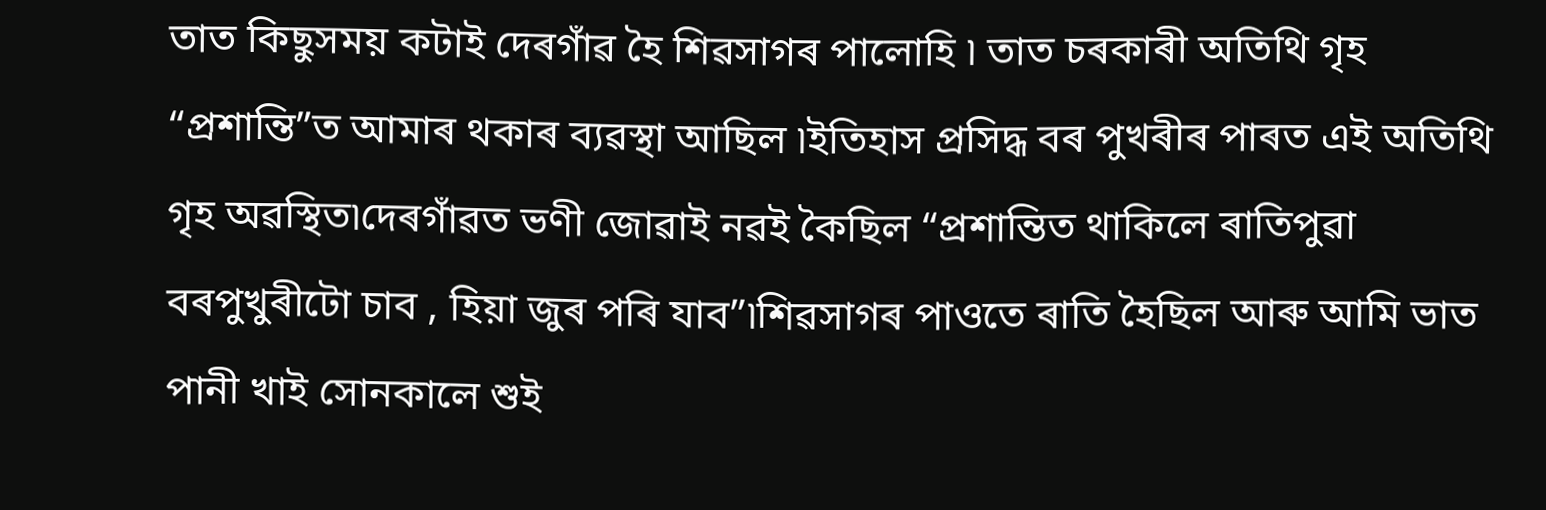তাত কিছুসময় কটাই দেৰগাঁৱ হৈ শিৱসাগৰ পালোহি ৷ তাত চৰকাৰী অতিথি গৃহ “প্ৰশান্তি”ত আমাৰ থকাৰ ব্যৱস্থা আছিল ৷ইতিহাস প্ৰসিদ্ধ বৰ পুখৰীৰ পাৰত এই অতিথি গৃহ অৱস্থিত৷দেৰগাঁৱত ভণী জোৱাই নৱই কৈছিল “প্ৰশান্তিত থাকিলে ৰাতিপুৱা বৰপুখুৰীটো চাব , হিয়া জুৰ পৰি যাব”৷শিৱসাগৰ পাওতে ৰাতি হৈছিল আৰু আমি ভাত পানী খাই সোনকালে শুই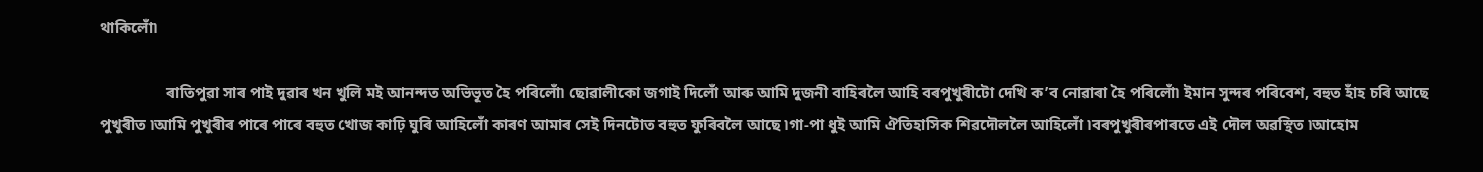থাকিলোঁ৷

                 ৰাতিপুৱা সাৰ পাই দুৱাৰ খন খুলি মই আনন্দত অভিভূত হৈ পৰিলোঁ৷ ছোৱালীকো জগাই দিলোঁ আৰু আমি দুজনী বাহিৰলৈ আহি বৰপুখুৰীটো দেখি ক’ব নোৱাৰা হৈ পৰিলোঁ৷ ইমান সুন্দৰ পৰিবেশ, বহুত হাঁহ চৰি আছে পুখুৰীত ৷আমি পুখুৰীৰ পাৰে পাৰে বহুত খোজ কাঢ়ি ঘুৰি আহিলোঁ কাৰণ আমাৰ সেই দিনটোত বহুত ফুৰিবলৈ আছে ৷গা-পা ধুই আমি ঐতিহাসিক শিৱদৌললৈ আহিলোঁ ৷বৰপুখুৰীৰপাৰতে এই দৌল অৱস্থিত ৷আহোম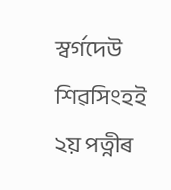স্বৰ্গদেউ শিৱসিংহই ২য় পত্নীৰ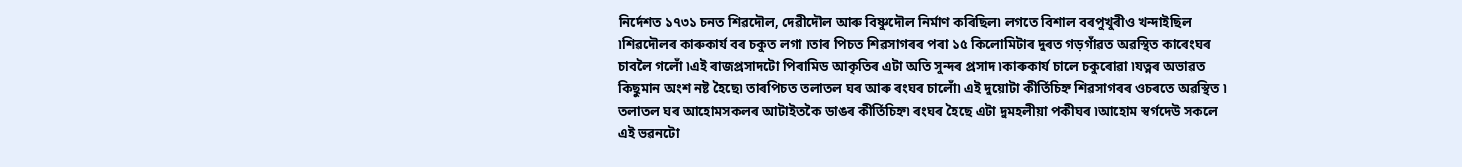নিৰ্দেশত ১৭৩১ চনত শিৱদৌল, দেৱীদৌল আৰু বিষ্ণুদৌল নিৰ্মাণ কৰিছিল৷ লগতে বিশাল বৰপুখুৰীও খন্দাইছিল ৷শিৱদৌলৰ কাৰুকাৰ্য বৰ চকুত লগা ৷তাৰ পিচত শিৱসাগৰৰ পৰা ১৫ কিলোমিটাৰ দুৰত গড়গাঁৱত অৱস্থিত কাৰেংঘৰ চাবলৈ গলোঁ ৷এই ৰাজপ্ৰসাদটো পিৰামিড আকৃতিৰ এটা অতি সুন্দৰ প্ৰসাদ ৷কাৰুকাৰ্য চালে চকুৰোৱা ৷যত্নৰ অভাৱত কিছুমান অংশ নষ্ট হৈছে৷ তাৰপিচত তলাতল ঘৰ আৰু ৰংঘৰ চালোঁ৷ এই দুয়োটা কীৰ্তিচিহ্ন শিৱসাগৰৰ ওচৰতে অৱস্থিত ৷ তলাতল ঘৰ আহোমসকলৰ আটাইতকৈ ডাঙৰ কীৰ্তিচিহ্ন৷ ৰংঘৰ হৈছে এটা দুমহলীয়া পকীঘৰ ৷আহোম স্বৰ্গদেউ সকলে এই ভৱনটো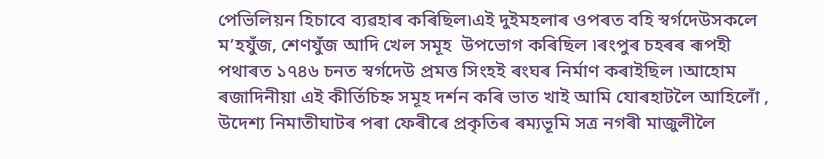পেভিলিয়ন হিচাবে ব্যৱহাৰ কৰিছিল৷এই দুইমহলাৰ ওপৰত বহি স্বৰ্গদেউসকলে ম’হযুঁজ, শেণযুঁজ আদি খেল সমূহ  উপভোগ কৰিছিল ৷ৰংপুৰ চহৰৰ ৰূপহী পথাৰত ১৭৪৬ চনত স্বৰ্গদেউ প্ৰমত্ত সিংহই ৰংঘৰ নিৰ্মাণ কৰাইছিল ৷আহোম ৰজাদিনীয়া এই কীৰ্তিচিহ্ন সমূহ দৰ্শন কৰি ভাত খাই আমি যোৰহাটলৈ আহিলোঁ , উদেশ্য নিমাতীঘাটৰ পৰা ফেৰীৰে প্ৰকৃতিৰ ৰম্যভূমি সত্ৰ নগৰী মাজুলীলৈ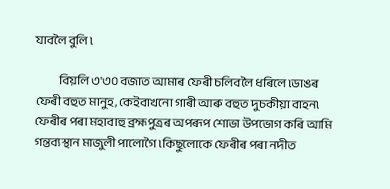যাবলৈ বুলি ৷

           বিয়লি ৩'৩০ বজাত আমাৰ ফেৰী চলিবলৈ ধৰিলে ৷ডাঙৰ ফেৰী বহুত মানুহ, কেইবাখনো গাৰী আৰু বহুত দুচকীয়া বাহন৷ ফেৰীৰ পৰা মহাবাহু ব্ৰহ্মপুত্ৰৰ অপৰূপ শোভা উপভোগ কৰি আমি গন্তব্যস্থান মাজুলী পালোগৈ ৷কিছুলোকে ফেৰীৰ পৰা নদীত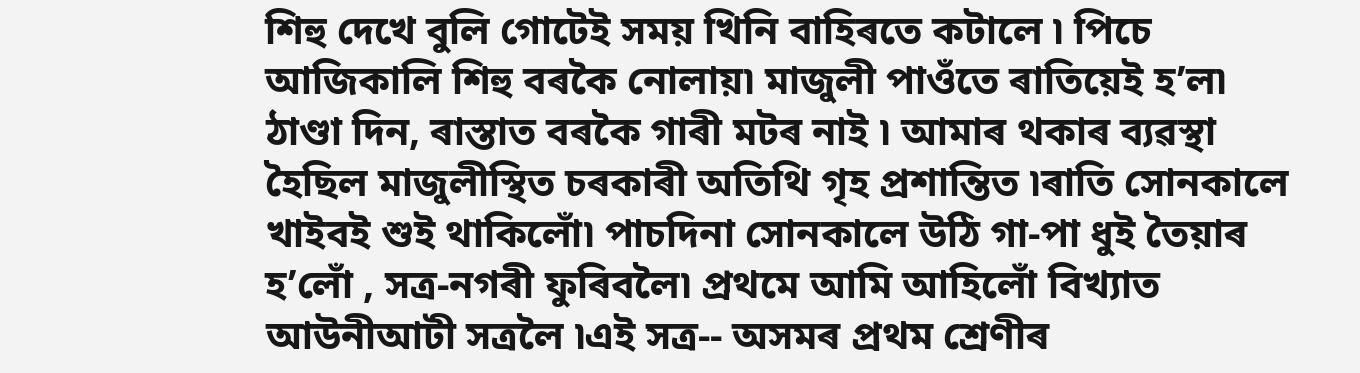শিহু দেখে বুলি গোটেই সময় খিনি বাহিৰতে কটালে ৷ পিচে আজিকালি শিহু বৰকৈ নোলায়৷ মাজুলী পাওঁতে ৰাতিয়েই হ’ল৷ ঠাণ্ডা দিন, ৰাস্তাত বৰকৈ গাৰী মটৰ নাই ৷ আমাৰ থকাৰ ব্যৱস্থা হৈছিল মাজুলীস্থিত চৰকাৰী অতিথি গৃহ প্ৰশান্তিত ৷ৰাতি সোনকালে খাইবই শুই থাকিলোঁ৷ পাচদিনা সোনকালে উঠি গা-পা ধুই তৈয়াৰ হ’লোঁ , সত্ৰ-নগৰী ফুৰিবলৈ৷ প্ৰথমে আমি আহিলোঁ বিখ্যাত আউনীআটী সত্ৰলৈ ৷এই সত্ৰ-- অসমৰ প্ৰথম শ্ৰেণীৰ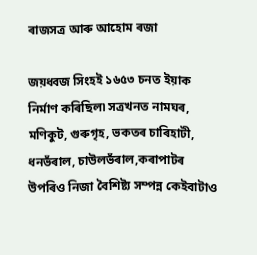ৰাজসত্ৰ আৰু আহোম ৰজা

জয়ধ্বজ সিংহই ১৬৫৩ চনত ইয়াক নিৰ্মাণ কৰিছিল৷ সত্ৰখনত নামঘৰ, মণিকুট, গুৰুগৃহ, ভকতৰ চাৰিহাটী, ধনভঁৰাল, চাউলভঁৰাল,কৰাপাটৰ উপৰিও নিজা বৈশিষ্ট্য সম্পন্ন কেইবাটাও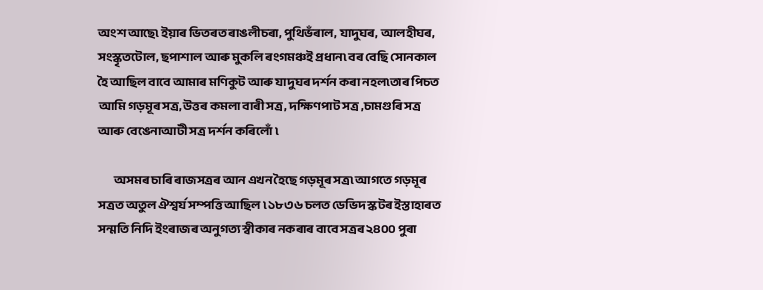অংশ আছে৷ ইয়াৰ ভিতৰত ৰাঙলীচৰা, পুথিভঁৰাল, যাদুঘৰ, আলহীঘৰ, সংস্কৃতটোল, ছপাশাল আৰু মুকলি ৰংগমঞ্চই প্ৰধান৷ বৰ বেছি সোনকাল হৈ আছিল বাবে আমাৰ মণিকুট আৰু যাদুঘৰ দৰ্শন কৰা নহল৷তাৰ পিচত আমি গড়মূৰ সত্ৰ, উত্তৰ কমলা বাৰী সত্ৰ , দক্ষিণপাট সত্ৰ ,চামগুৰি সত্ৰ আৰু বেঙেনাআটী সত্ৰ দৰ্শন কৰিলোঁ ৷

        অসমৰ চাৰি ৰাজসত্ৰৰ আন এখন হৈছে গড়মূৰ সত্ৰ৷ আগতে গড়মূৰ সত্ৰত অতুল ঐশ্বৰ্য সম্পত্তি আছিল ৷ ১৮৩৬ চলত ডেভিদ স্কটৰ ইস্তাহাৰত সন্মতি নিদি ইংৰাজৰ অনুগত্য স্বীকাৰ নকৰাৰ বাবে সত্ৰৰ ২৪০০ পুৰা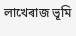লাখেৰাজ ভূমি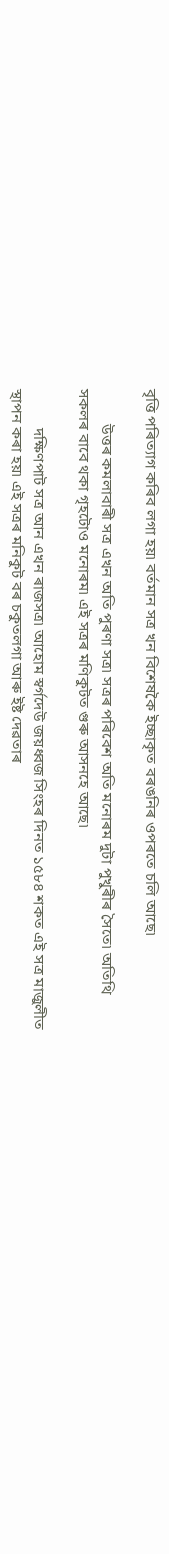বৃত্তি পৰিত্যাগ কৰিব লগা হয়৷ বৰ্তমান সত্ৰ খন বিশেষকৈ ইচ্ছাকৃত বৰঙনিৰ ওপৰতে চলি আছে৷

         উত্তৰ কমলাবাৰী সত্ৰ এখন অতি পুৰণা সত্ৰ৷ সত্ৰৰ পৰিবেশ অতি মনোৰম দুটা পুখুৰীৰ সৈতে৷ অতিথি সকলৰ বাবে থকা গৃহটোও মনোৰম৷ এই সত্ৰৰ মণিকুটত গুৰু আসনহে আছে৷

          দক্ষিণপাট সত্ৰ আন এখন ৰাজসত্ৰ৷ আহোম স্বৰ্গদেউ জয়ধ্বজ সিংহৰ দিনত ১৫৮৪ শকত এই সত্ৰ মাজুলীত স্থাপন কৰা হয়৷ এই সত্ৰৰ মনিকুট বৰ চকুতলগা আৰু ইষ্ট দেৱতাৰ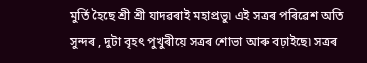মুৰ্তি হৈছে শ্ৰী শ্ৰী যাদৱৰাই মহাপ্ৰভু৷ এই সত্ৰৰ পৰিৱেশ অতি সুন্দৰ , দুটা বৃহৎ পুখুৰীয়ে সত্ৰৰ শোভা আৰু বঢ়াইছে৷ সত্ৰৰ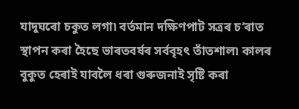যাদুঘৰো চকুত লগা৷ বৰ্তমান দক্ষিণপাট সত্ৰৰ চ’ৰাত স্থাপন কৰা হৈছে ভাৰতবৰ্ষৰ সৰ্ববৃহৎ তাঁতশাল৷ কালৰ বুকুত হেৰাই যাবলৈ ধৰা গুৰুজনাই সৃষ্টি কৰা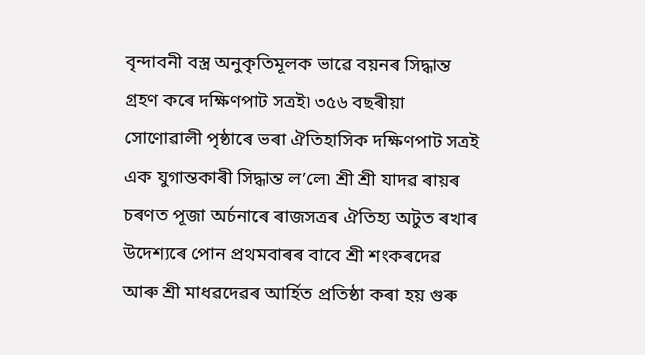বৃন্দাবনী বস্ত্ৰ অনুকৃতিমূলক ভাৱে বয়নৰ সিদ্ধান্ত গ্ৰহণ কৰে দক্ষিণপাট সত্ৰই৷ ৩৫৬ বছৰীয়া সোণোৱালী পৃষ্ঠাৰে ভৰা ঐতিহাসিক দক্ষিণপাট সত্ৰই এক যুগান্তকাৰী সিদ্ধান্ত ল’লে৷ শ্ৰী শ্ৰী যাদৱ ৰায়ৰ চৰণত পূজা অৰ্চনাৰে ৰাজসত্ৰৰ ঐতিহ্য অটুত ৰখাৰ উদেশ্যৰে পোন প্ৰথমবাৰৰ বাবে শ্ৰী শংকৰদেৱ আৰু শ্ৰী মাধৱদেৱৰ আৰ্হিত প্ৰতিষ্ঠা কৰা হয় গুৰু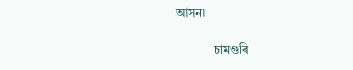আসন৷

            চামগুৰি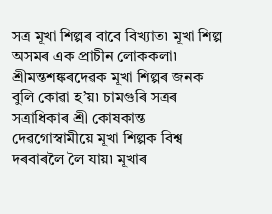সত্ৰ মূখা শিল্পৰ বাবে বিখ্যাত৷ মূখা শিল্প অসমৰ এক প্ৰাচীন লোককলা৷ শ্ৰীমন্তশঙ্কৰদেৱক মূখা শিল্পৰ জনক বুলি কোৱা হ’য়৷ চামগুৰি সত্ৰৰ সত্ৰাধিকাৰ শ্ৰী কোষকান্ত দেৱগোস্বামীয়ে মূখা শিল্পক বিশ্ব দৰবাৰলৈ লৈ যায়৷ মূখাৰ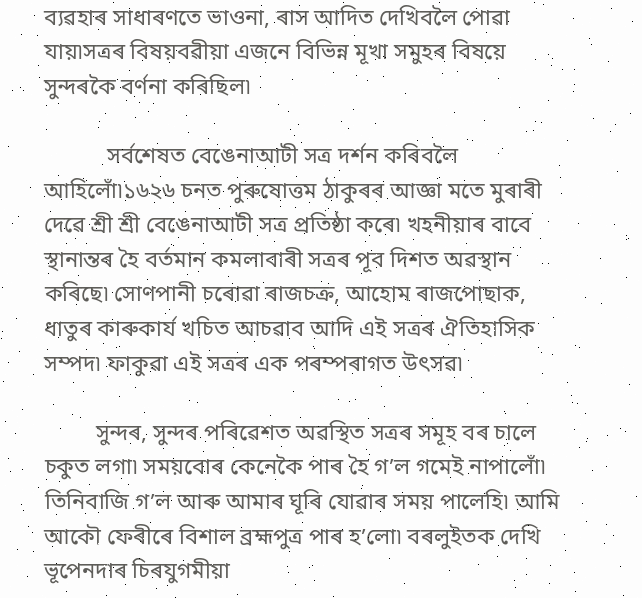ব্যৱহাৰ সাধাৰণতে ভাওনা, ৰাস আদিত দেখিবলৈ পোৱা যায়৷সত্ৰৰ বিষয়বৱীয়া এজনে বিভিন্ন মূখা সমুহৰ বিষয়ে সুন্দৰকৈ বৰ্ণনা কৰিছিল৷

           সৰ্বশেষত বেঙেনাআটী সত্ৰ দৰ্শন কৰিবলৈ আহিলোঁ৷১৬২৬ চনত পুৰুষোত্তম ঠাকুৰৰ আজ্ঞা মতে মুৰাৰী দেৱে শ্ৰী শ্ৰী বেঙেনাআটী সত্ৰ প্ৰতিষ্ঠা কৰে৷ খহনীয়াৰ বাবে স্থানান্তৰ হৈ বৰ্তমান কমলাবাৰী সত্ৰৰ পূব দিশত অৱস্থান কৰিছে৷ সোণপানী চৰোৱা ৰাজচক্ৰ, আহোম ৰাজপোছাক, ধাতুৰ কাৰুকাৰ্য খচিত আচৱাব আদি এই সত্ৰৰ ঐতিহাসিক সম্পদ৷ ফাকুৱা এই সত্ৰৰ এক পৰম্পৰাগত উৎসৱ৷

         সুন্দৰ, সুন্দৰ পৰিৱেশত অৱস্থিত সত্ৰৰ সমূহ বৰ চালে চকুত লগা৷ সময়বোৰ কেনেকৈ পাৰ হৈ গ’ল গমেই নাপালোঁ৷ তিনিবাজি গ’ল আৰু আমাৰ ঘূৰি যোৱাৰ সময় পালেহি৷ আমি আকৌ ফেৰীৰে বিশাল ব্ৰহ্মপুত্ৰ পাৰ হ’লো৷ বৰলুইতক দেখি ভূপেনদাৰ চিৰযুগমীয়া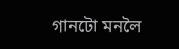গানটো মনলৈ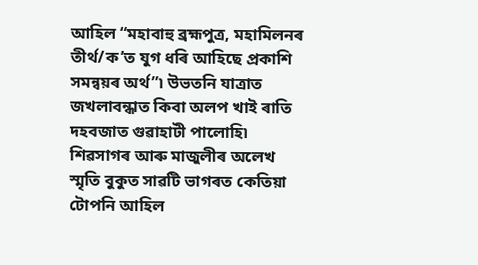আহিল “মহাবাহু ব্ৰহ্মপুত্ৰ, মহামিলনৰ তীৰ্থ/ক’ত যুগ ধৰি আহিছে প্ৰকাশি সমন্বয়ৰ অৰ্থ”৷ উভতনি যাত্ৰাত জখলাবন্ধাত কিবা অলপ খাই ৰাতি দহবজাত গুৱাহাটী পালোহি৷ শিৱসাগৰ আৰু মাজুলীৰ অলেখ স্মৃতি বুকুত সাৱটি ভাগৰত কেতিয়া টোপনি আহিল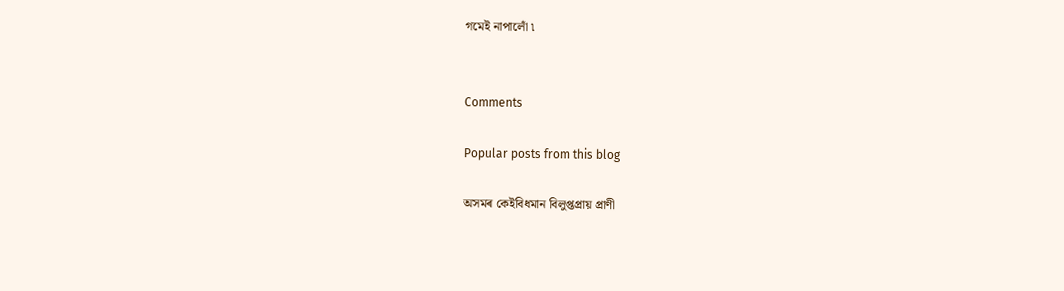গমেই নাপালোঁ ৷


Comments

Popular posts from this blog

অসমৰ কেইবিধমান বিলুপ্তপ্ৰায় প্ৰাণী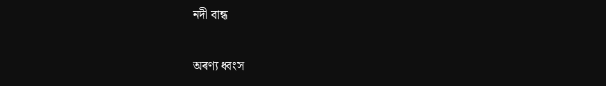নদী বান্ধ

অৰণ্য ধ্বংস